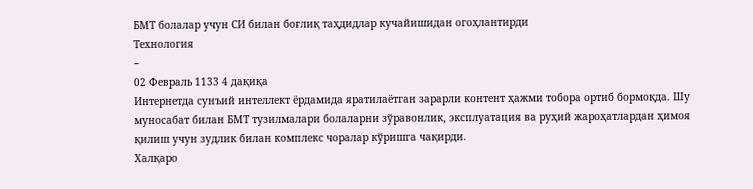БМТ болалар учун СИ билан боғлиқ таҳдидлар кучайишидан огоҳлантирди
Технология
−
02 Февраль 1133 4 дақиқа
Интернетда сунъий интеллект ёрдамида яратилаётган зарарли контент ҳажми тобора ортиб бормоқда. Шу муносабат билан БМТ тузилмалари болаларни зўравонлик, эксплуатация ва руҳий жароҳатлардан ҳимоя қилиш учун зудлик билан комплекс чоралар кўришга чақирди.
Халқаро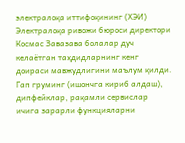электралоқа иттифоқининг (ХЭИ) Электралоқа ривожи бюроси директори Космас Завазава болалар дуч келаётган таҳдидларнинг кенг доираси мавжудлигини маълум қилди.
Гап груминг (ишончга кириб алдаш), дипфейклар, рақамли сервислар ичига зарарли функцияларни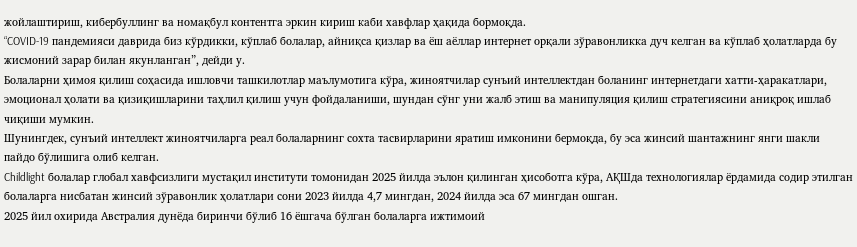жойлаштириш, кибербуллинг ва номақбул контентга эркин кириш каби хавфлар ҳақида бормоқда.
“COVID-19 пандемияси даврида биз кўрдикки, кўплаб болалар, айниқса қизлар ва ёш аёллар интернет орқали зўравонликка дуч келган ва кўплаб ҳолатларда бу жисмоний зарар билан якунланган”, дейди у.
Болаларни ҳимоя қилиш соҳасида ишловчи ташкилотлар маълумотига кўра, жиноятчилар сунъий интеллектдан боланинг интернетдаги хатти-ҳаракатлари, эмоционал ҳолати ва қизиқишларини таҳлил қилиш учун фойдаланиши, шундан сўнг уни жалб этиш ва манипуляция қилиш стратегиясини аниқроқ ишлаб чиқиши мумкин.
Шунингдек, сунъий интеллект жиноятчиларга реал болаларнинг сохта тасвирларини яратиш имконини бермоқда, бу эса жинсий шантажнинг янги шакли пайдо бўлишига олиб келган.
Childlight болалар глобал хавфсизлиги мустақил институти томонидан 2025 йилда эълон қилинган ҳисоботга кўра, АҚШда технологиялар ёрдамида содир этилган болаларга нисбатан жинсий зўравонлик ҳолатлари сони 2023 йилда 4,7 мингдан, 2024 йилда эса 67 мингдан ошган.
2025 йил охирида Австралия дунёда биринчи бўлиб 16 ёшгача бўлган болаларга ижтимоий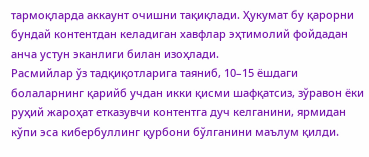тармоқларда аккаунт очишни тақиқлади. Ҳукумат бу қарорни бундай контентдан келадиган хавфлар эҳтимолий фойдадан анча устун эканлиги билан изоҳлади.
Расмийлар ўз тадқиқотларига таяниб, 10–15 ёшдаги болаларнинг қарийб учдан икки қисми шафқатсиз, зўравон ёки руҳий жароҳат етказувчи контентга дуч келганини, ярмидан кўпи эса кибербуллинг қурбони бўлганини маълум қилди.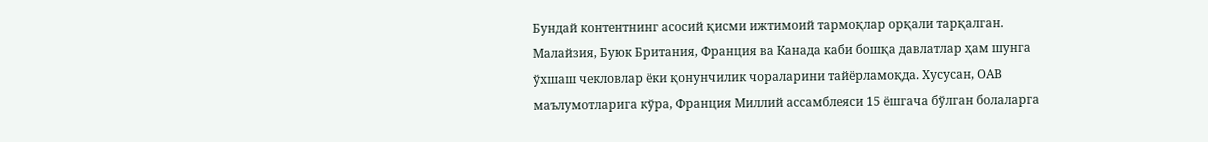Бундай контентнинг асосий қисми ижтимоий тармоқлар орқали тарқалган.
Малайзия, Буюк Британия, Франция ва Канада каби бошқа давлатлар ҳам шунга ўхшаш чекловлар ёки қонунчилик чораларини тайёрламоқда. Хусусан, ОАВ маълумотларига кўра, Франция Миллий ассамблеяси 15 ёшгача бўлган болаларга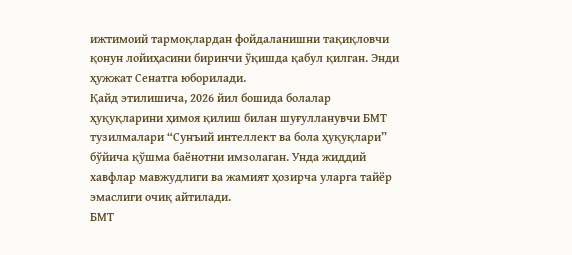ижтимоий тармоқлардан фойдаланишни тақиқловчи қонун лойиҳасини биринчи ўқишда қабул қилган. Энди ҳужжат Сенатга юборилади.
Қайд этилишича, 2026 йил бошида болалар ҳуқуқларини ҳимоя қилиш билан шуғулланувчи БМТ тузилмалари “Сунъий интеллект ва бола ҳуқуқлари” бўйича қўшма баёнотни имзолаган. Унда жиддий хавфлар мавжудлиги ва жамият ҳозирча уларга тайёр эмаслиги очиқ айтилади.
БМТ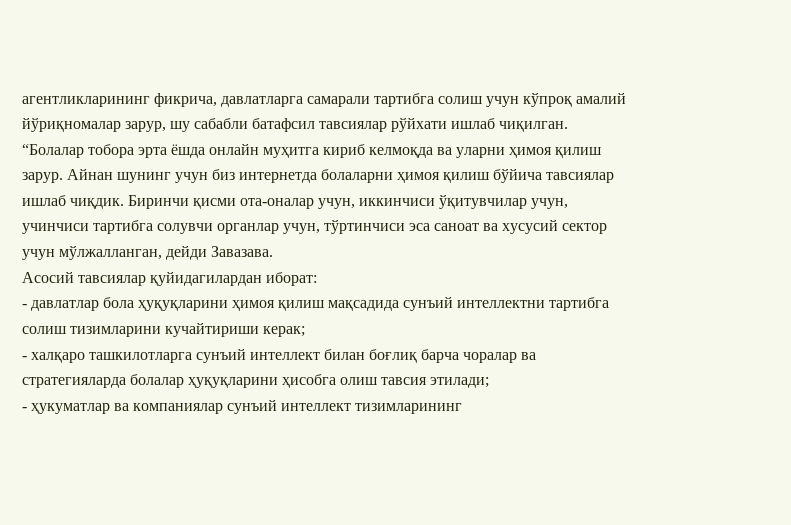агентликларининг фикрича, давлатларга самарали тартибга солиш учун кўпроқ амалий йўриқномалар зарур, шу сабабли батафсил тавсиялар рўйхати ишлаб чиқилган.
“Болалар тобора эрта ёшда онлайн муҳитга кириб келмоқда ва уларни ҳимоя қилиш зарур. Айнан шунинг учун биз интернетда болаларни ҳимоя қилиш бўйича тавсиялар ишлаб чиқдик. Биринчи қисми ота-оналар учун, иккинчиси ўқитувчилар учун, учинчиси тартибга солувчи органлар учун, тўртинчиси эса саноат ва хусусий сектор учун мўлжалланган, дейди Завазава.
Асосий тавсиялар қуйидагилардан иборат:
- давлатлар бола ҳуқуқларини ҳимоя қилиш мақсадида сунъий интеллектни тартибга солиш тизимларини кучайтириши керак;
- халқаро ташкилотларга сунъий интеллект билан боғлиқ барча чоралар ва стратегияларда болалар ҳуқуқларини ҳисобга олиш тавсия этилади;
- ҳукуматлар ва компаниялар сунъий интеллект тизимларининг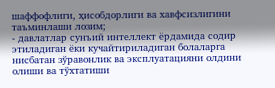шаффофлиги, ҳисобдорлиги ва хавфсизлигини таъминлаши лозим;
- давлатлар сунъий интеллект ёрдамида содир этиладиган ёки кучайтириладиган болаларга нисбатан зўравонлик ва эксплуатацияни олдини олиши ва тўхтатиши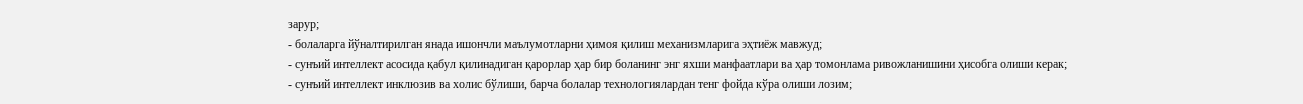зарур;
- болаларга йўналтирилган янада ишончли маълумотларни ҳимоя қилиш механизмларига эҳтиёж мавжуд;
- сунъий интеллект асосида қабул қилинадиган қарорлар ҳар бир боланинг энг яхши манфаатлари ва ҳар томонлама ривожланишини ҳисобга олиши керак;
- сунъий интеллект инклюзив ва холис бўлиши, барча болалар технологиялардан тенг фойда кўра олиши лозим;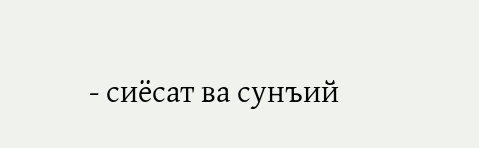- сиёсат ва сунъий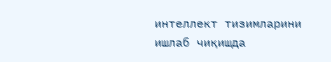интеллект тизимларини ишлаб чиқишда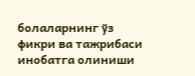болаларнинг ўз фикри ва тажрибаси инобатга олиниши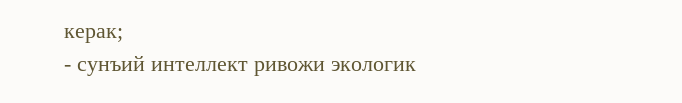керак;
- сунъий интеллект ривожи экологик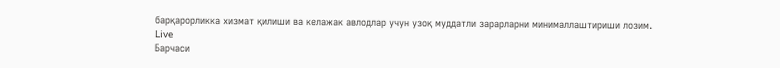барқарорликка хизмат қилиши ва келажак авлодлар учун узоқ муддатли зарарларни минималлаштириши лозим.
Live
Барчаси